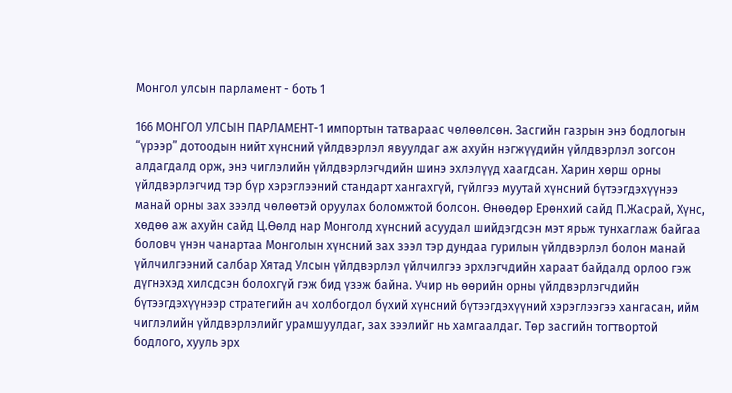Монгол улсын парламент - боть 1

166 МОНГОЛ УЛСЫН ПАРЛАМЕНТ-1 импортын татвараас чөлөөлсөн. Засгийн газрын энэ бодлогын “үрээр” дотоодын нийт хүнсний үйлдвэрлэл явуулдаг аж ахуйн нэгжүүдийн үйлдвэрлэл зогсон алдагдалд орж, энэ чиглэлийн үйлдвэрлэгчдийн шинэ эхлэлүүд хаагдсан. Харин хөрш орны үйлдвэрлэгчид тэр бүр хэрэглээний стандарт хангахгүй, гүйлгээ муутай хүнсний бүтээгдэхүүнээ манай орны зах зээлд чөлөөтэй оруулах боломжтой болсон. Өнөөдөр Ерөнхий сайд П.Жасрай, Хүнс, хөдөө аж ахуйн сайд Ц.Өөлд нар Монголд хүнсний асуудал шийдэгдсэн мэт ярьж тунхаглаж байгаа боловч үнэн чанартаа Монголын хүнсний зах зээл тэр дундаа гурилын үйлдвэрлэл болон манай үйлчилгээний салбар Хятад Улсын үйлдвэрлэл үйлчилгээ эрхлэгчдийн хараат байдалд орлоо гэж дүгнэхэд хилсдсэн болохгүй гэж бид үзэж байна. Учир нь өөрийн орны үйлдвэрлэгчдийн бүтээгдэхүүнээр стратегийн ач холбогдол бүхий хүнсний бүтээгдэхүүний хэрэглээгээ хангасан, ийм чиглэлийн үйлдвэрлэлийг урамшуулдаг, зах зээлийг нь хамгаалдаг. Төр засгийн тогтвортой бодлого, хууль эрх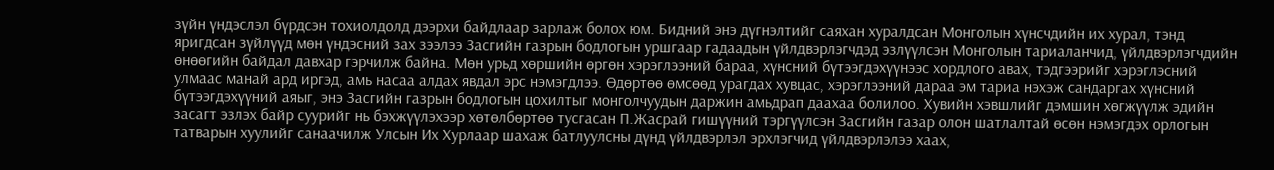зүйн үндэслэл бүрдсэн тохиолдолд дээрхи байдлаар зарлаж болох юм. Бидний энэ дүгнэлтийг саяхан хуралдсан Монголын хүнсчдийн их хурал, тэнд яригдсан зүйлүүд мөн үндэсний зах зээлээ Засгийн газрын бодлогын уршгаар гадаадын үйлдвэрлэгчдэд эзлүүлсэн Монголын тариаланчид, үйлдвэрлэгчдийн өнөөгийн байдал давхар гэрчилж байна. Мөн урьд хөршийн өргөн хэрэглээний бараа, хүнсний бүтээгдэхүүнээс хордлого авах, тэдгээрийг хэрэглэсний улмаас манай ард иргэд, амь насаа алдах явдал эрс нэмэгдлээ. Өдөртөө өмсөөд урагдах хувцас, хэрэглээний дараа эм тариа нэхэж сандаргах хүнсний бүтээгдэхүүний аяыг, энэ Засгийн газрын бодлогын цохилтыг монголчуудын даржин амьдрап даахаа болилоо. Хувийн хэвшлийг дэмшин хөгжүүлж эдийн засагт эзлэх байр суурийг нь бэхжүүлэхээр хөтөлбөртөө тусгасан П.Жасрай гишүүний тэргүүлсэн Засгийн газар олон шатлалтай өсөн нэмэгдэх орлогын татварын хуулийг санаачилж Улсын Их Хурлаар шахаж батлуулсны дүнд үйлдвэрлэл эрхлэгчид үйлдвэрлэлээ хаах,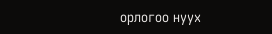орлогоо нуух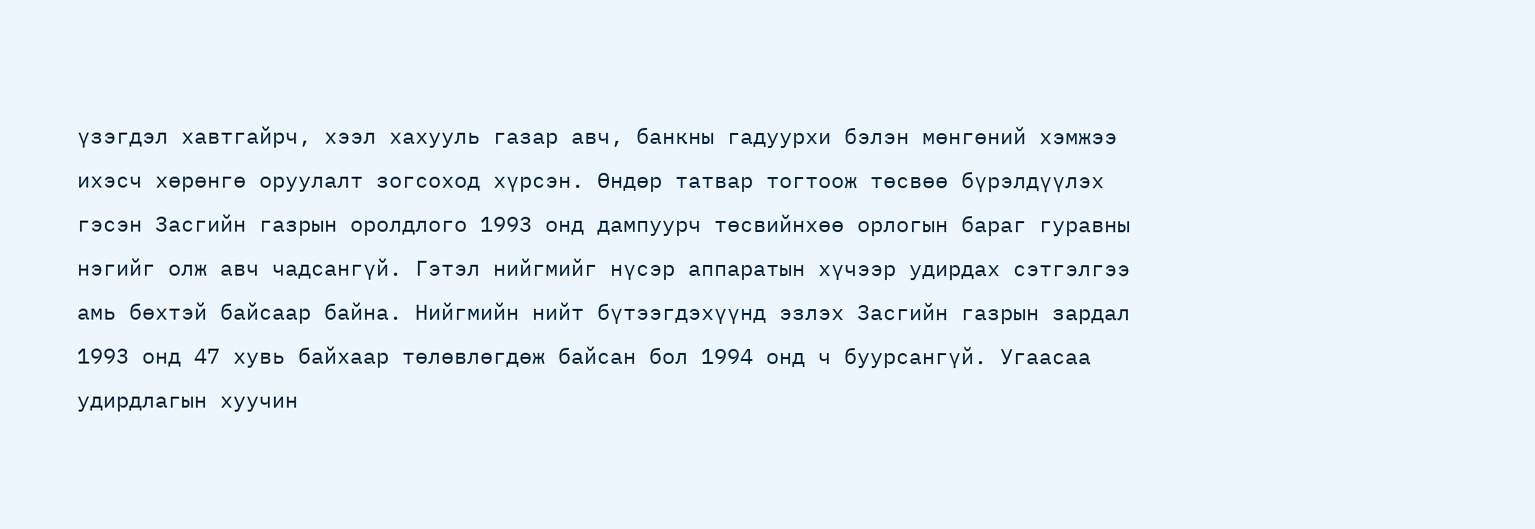үзэгдэл хавтгайрч, хээл хахууль газар авч, банкны гадуурхи бэлэн мөнгөний хэмжээ ихэсч хөрөнгө оруулалт зогсоход хүрсэн. Өндөр татвар тогтоож төсвөө бүрэлдүүлэх гэсэн Засгийн газрын оролдлого 1993 онд дампуурч төсвийнхөө орлогын бараг гуравны нэгийг олж авч чадсангүй. Гэтэл нийгмийг нүсэр аппаратын хүчээр удирдах сэтгэлгээ амь бөхтэй байсаар байна. Нийгмийн нийт бүтээгдэхүүнд эзлэх Засгийн газрын зардал 1993 онд 47 хувь байхаар төлөвлөгдөж байсан бол 1994 онд ч буурсангүй. Угаасаа удирдлагын хуучин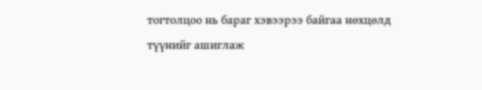тогтолцоо нь бараг хэвээрээ байгаа нөхцөлд түүнийг ашиглаж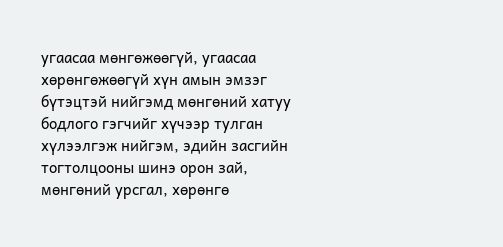угаасаа мөнгөжөөгүй, угаасаа хөрөнгөжөөгүй хүн амын эмзэг бүтэцтэй нийгэмд мөнгөний хатуу бодлого гэгчийг хүчээр тулган хүлээлгэж нийгэм, эдийн засгийн тогтолцооны шинэ орон зай, мөнгөний урсгал, хөрөнгө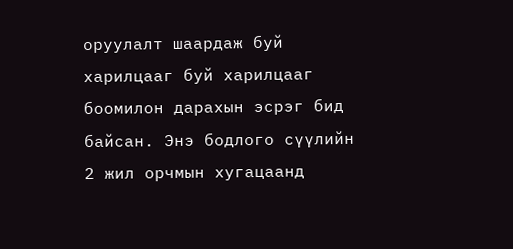оруулалт шаардаж буй харилцааг буй харилцааг боомилон дарахын эсрэг бид байсан. Энэ бодлого сүүлийн 2 жил орчмын хугацаанд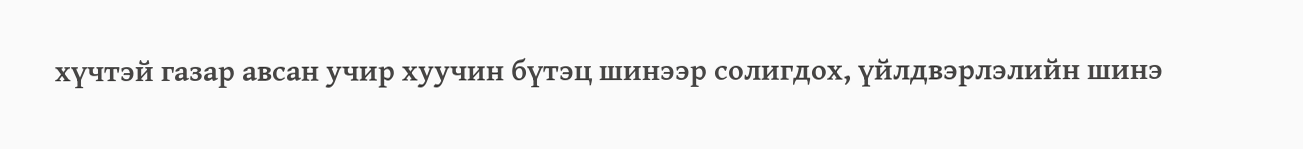хүчтэй газар авсан учир хуучин бүтэц шинээр солигдох, үйлдвэрлэлийн шинэ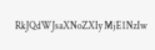RkJQdWJsaXNoZXIy MjE1NzIw